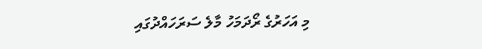މި އަހަރުގެ ރޯދަމަހު މާލެ ސަރަހައްދުގައި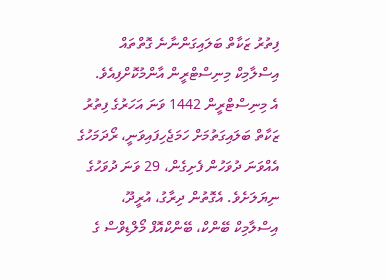ފިތުރު ޒަކާތް ބަލައިގަންނާނެ ގޮތްތައް އިސްލާމިކް މިނިސްޓްރީން އާންމުކޮށްފިއެވެ.
އެ މިނިސްޓްރީން 1442 ވަނަ އަހަރުގެ ފިތުރު ޒަކާތް ބަލައިގަތުމަށް ހަމަޖެހިފައިވަނީ، ރޯދަމަހުގެ އެއްވަނަ ދުވަހުން ފެށިގެން، 29 ވަނަ ދުވަހުގެ ނިޔަލަށެވެ. އެގޮތުން ދިރާގު، އުރީދޫ، އިސްލާމިކް ބޭންކް، ބޭންކްއޮފް މޯލްޑިވްސް ގެ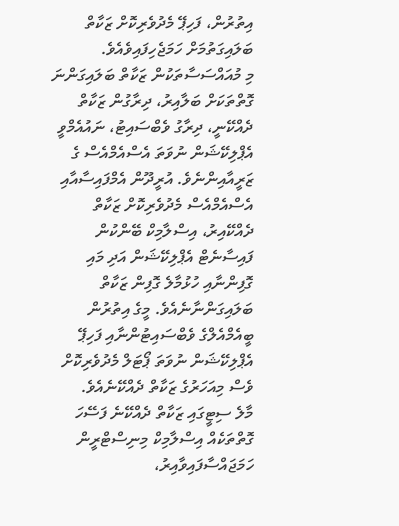އިތުރުން، ފަހިޕޭ މެދުވެރިކޮށް ޒަކާތް ބަލައިގަތުމަށް ހަމަޖެހިފައިވެއެވެ.
މި މުއައްސަސާތަކުން ޒަކާތް ބަލައިގަންނަ ގޮތްތަކަށް ބަލާއިރު، ދިރާގުން ޒަކާތް ދެއްކޭނީ، ދިރާގު ވެބްސައިޓު، ނައުއެމްވީ އެޕްލިކޭޝަން ނުވަތަ އެސްއެމްއެސް ގެ ޒަރީއާއިންނެވެ. އުރީދޫން އެމްފައިސާއާއި އެސްއެމްއެސް މެދުވެރިކޮށް ޒަކާތް ދެއްކޭއިރު، އިސްލާމިކް ބޭންކުން ފައިސާނެޓް އެޕްލިކޭޝަން އަދި މައި ގޮފިންނާއި ހުޅުމާލެ ގޮފިން ޒަކާތް ބަލައިގަންނާނެއެވެ. މީގެ އިތުރުން ބީއެމްއެލްގެ ވެބްސައިޓުންނާއި ފަހިޕޭ އެޕްލިކޭޝަން ނުވަތަ ޕޯޓަލް މެދުވެރިކޮށް ވެސް މިއަހަރުގެ ޒަކާތް ދެއްކޭނެއެވެ.
މާލެ ސިޓީގައި ޒަކާތް ދެއްކޭނެ ފަސޭހަ ގޮތްތަކެއް އިސްލާމިކް މިނިސްޓްރީން ހަމަޖައްސާފައިވާއިރު،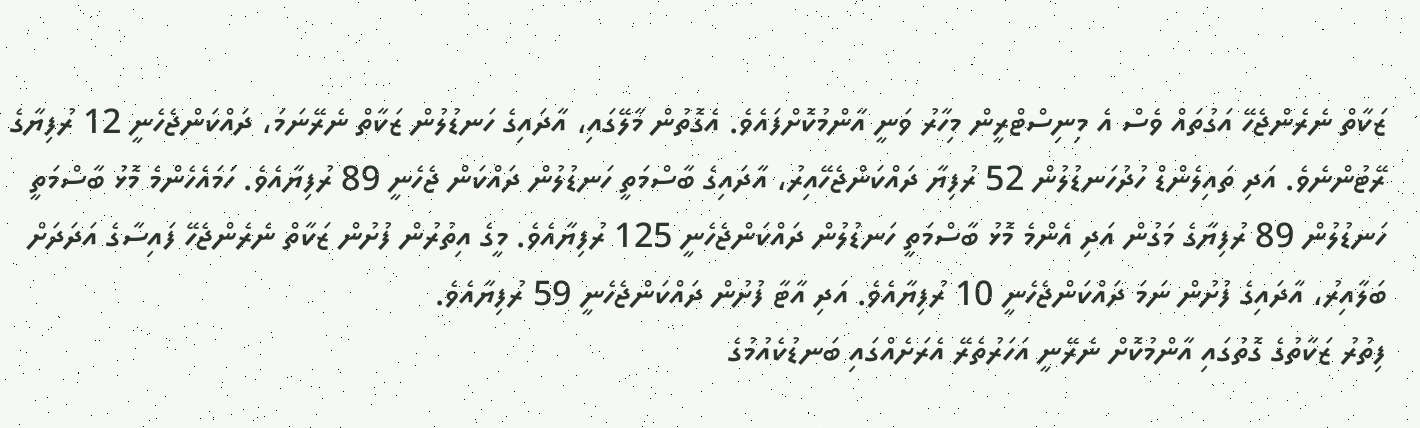ޒަކާތް ނެރެންޖެހޭ އަގުތައް ވެސް އެ މިނިސްޓްރީން މިހާރު ވަނީ އާންމުކޮށްފައެވެ. އެގޮތުން މާލޭގައި، އާދައިގެ ހަނޑުލުން ޒަކާތް ނެރޭނަމަ، ދައްކަންޖެހެނީ 12 ރުފިޔާގެ ރޭޓުންނެވެ. އަދި ތައިލެންޑް ހުދުހަނޑުލުން 52 ރުފިޔާ ދައްކަންޖެހޭއިރު، އާދައިގެ ބާސްމަތީ ހަނޑުލުން ދައްކަން ޖެހެނީ 89 ރުފިޔާއެވެ. ހަމައެހެންމެ މޮޅު ބާސްމަތީ ހަނޑުލުން 89 ރުފިޔާގެ މަގުން އަދި އެންމެ މޮޅު ބާސްމަތީ ހަނޑުލުން ދައްކަންޖެހެނީ 125 ރުފިޔާއެވެ. މީގެ އިތުރުން ފުށުން ޒަކާތް ނެރެންޖެހޭ ފައިސާގެ އަދަދަށް ބަލާއިރު، އާދައިގެ ފުށުން ނަމަ ދައްކަންޖެހެނީ 10 ރުފިޔާއެވެ. އަދި އާޓާ ފުށުން ދައްކަންޖެހެނީ 59 ރުފިޔާއެވެ.
ފިތުރު ޒަކާތުގެ ގޮތުގައި އާންމުކޮށް ނެރޭނީ އަހަރުތެރޭ އެރަށެއްގައި ބަނޑުކެއުމުގެ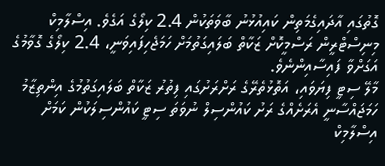ގޮތުގައި އާދައިގެމަތިން ކައިއުޅުނު ބާވަތަކުން 2.4 ކިލޯގެ އަގެވެ. އިސްލާމިކް މިނިސްޓްރީން ރަސްމީކޮށް ޒަކާތް ބަލައިގަތުމަށް ހަމަޖެހިފައިވަނީ، 2.4 ކިލޯގެ ގޮވާމުގެ އަގަށްވާ ފައިސާއިންނެވެ.
މާލޭ ސިޓީ ފިޔަވައި، އަތޮޅުތެރޭގެ ރަށްރަށުގައި ފިތުރު ޒަކާތް ބަލައިގަތުމުގެ އިންތިޒާމު ހަމަޖައްސާނީ އެރަށެއްގެ ރަށު ކައުންސިލް ނުވަތަ ސިޓީ ކައުންސިލަކުން ކަމަށް އިސްލާމިކް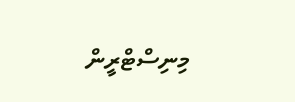މިނިސްޓްރީން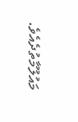މައުލޫމާތުދެއެވެ.